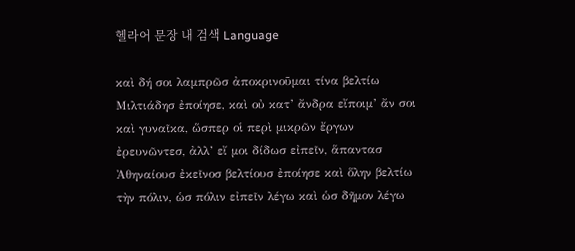헬라어 문장 내 검색 Language

καὶ δή σοι λαμπρῶσ ἀποκρινοῦμαι τίνα βελτίω Μιλτιάδησ ἐποίησε, καὶ οὐ κατ’ ἄνδρα εἴποιμ’ ἄν σοι καὶ γυναῖκα, ὥσπερ οἱ περὶ μικρῶν ἔργων ἐρευνῶντεσ, ἀλλ’ εἴ μοι δίδωσ εἰπεῖν, ἅπαντασ Ἀθηναίουσ ἐκεῖνοσ βελτίουσ ἐποίησε καὶ ὅλην βελτίω τὴν πόλιν, ὡσ πόλιν εἰπεῖν λέγω καὶ ὡσ δῆμον λέγω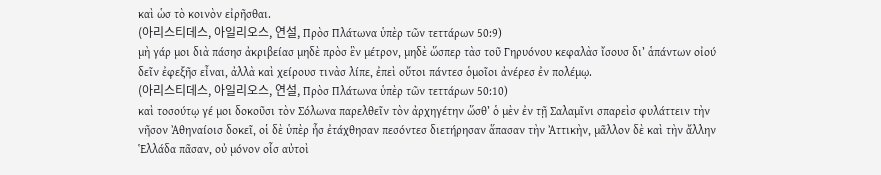καὶ ὡσ τὸ κοινὸν εἰρῆσθαι.
(아리스티데스, 아일리오스, 연설, Πρὸσ Πλάτωνα ὑπὲρ τῶν τεττάρων 50:9)
μὴ γάρ μοι διὰ πάσησ ἀκριβείασ μηδὲ πρὸσ ἓν μέτρον, μηδὲ ὥσπερ τὰσ τοῦ Γηρυόνου κεφαλὰσ ἴσουσ δι’ ἁπάντων οἰού δεῖν ἐφεξῆσ εἶναι, ἀλλὰ καὶ χείρουσ τινὰσ λίπε, ἐπεὶ οὔτοι πάντεσ ὁμοῖοι ἀνέρεσ ἐν πολέμῳ.
(아리스티데스, 아일리오스, 연설, Πρὸσ Πλάτωνα ὑπὲρ τῶν τεττάρων 50:10)
καὶ τοσούτῳ γέ μοι δοκοῦσι τὸν Σόλωνα παρελθεῖν τὸν ἀρχηγέτην ὥσθ’ ὁ μὲν ἐν τῇ Σαλαμῖνι σπαρεὶσ φυλάττειν τὴν νῆσον Ἀθηναίοισ δοκεῖ, οἱ δὲ ὑπὲρ ἧσ ἐτάχθησαν πεσόντεσ διετήρησαν ἅπασαν τὴν Ἀττικὴν, μᾶλλον δὲ καὶ τὴν ἄλλην Ἑλλάδα πᾶσαν, οὐ μόνον οἷσ αὐτοὶ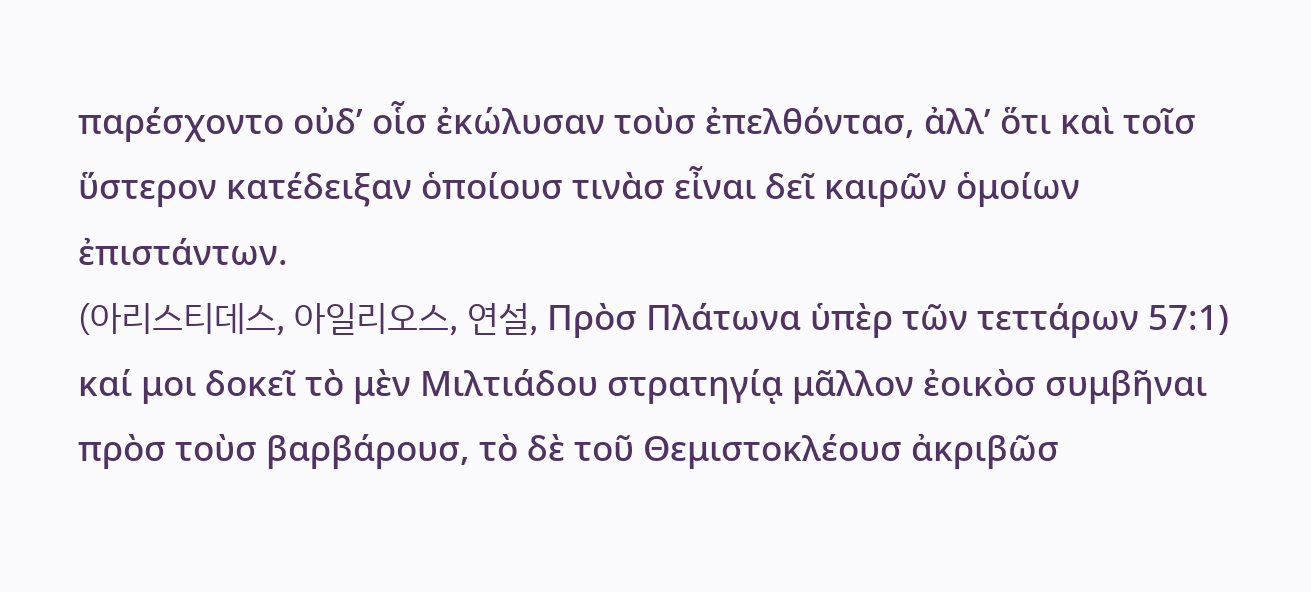παρέσχοντο οὐδ’ οἷσ ἐκώλυσαν τοὺσ ἐπελθόντασ, ἀλλ’ ὅτι καὶ τοῖσ ὕστερον κατέδειξαν ὁποίουσ τινὰσ εἶναι δεῖ καιρῶν ὁμοίων ἐπιστάντων.
(아리스티데스, 아일리오스, 연설, Πρὸσ Πλάτωνα ὑπὲρ τῶν τεττάρων 57:1)
καί μοι δοκεῖ τὸ μὲν Μιλτιάδου στρατηγίᾳ μᾶλλον ἐοικὸσ συμβῆναι πρὸσ τοὺσ βαρβάρουσ, τὸ δὲ τοῦ Θεμιστοκλέουσ ἀκριβῶσ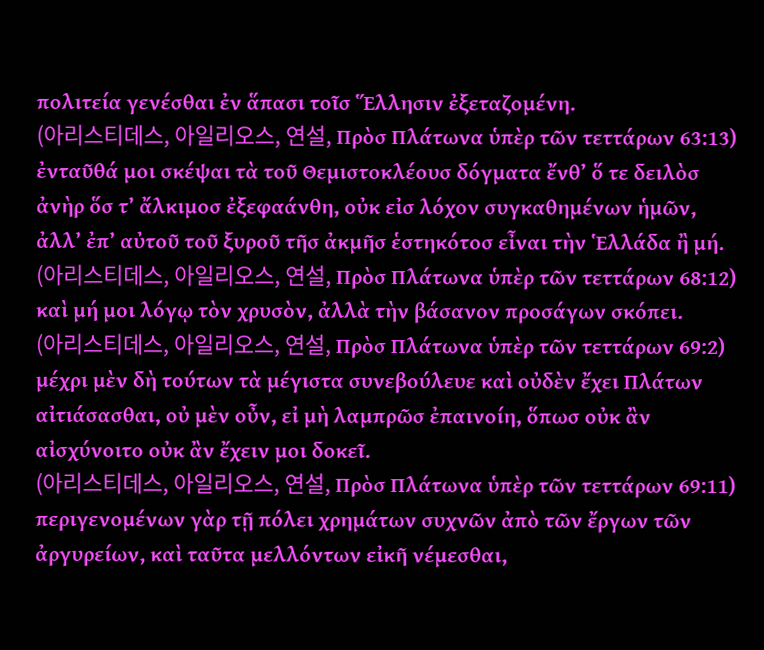πολιτεία γενέσθαι ἐν ἅπασι τοῖσ Ἕλλησιν ἐξεταζομένη.
(아리스티데스, 아일리오스, 연설, Πρὸσ Πλάτωνα ὑπὲρ τῶν τεττάρων 63:13)
ἐνταῦθά μοι σκέψαι τὰ τοῦ Θεμιστοκλέουσ δόγματα ἔνθ’ ὅ τε δειλὸσ ἀνὴρ ὅσ τ’ ἄλκιμοσ ἐξεφαάνθη, οὐκ εἰσ λόχον συγκαθημένων ἡμῶν, ἀλλ’ ἐπ’ αὐτοῦ τοῦ ξυροῦ τῆσ ἀκμῆσ ἑστηκότοσ εἶναι τὴν Ἑλλάδα ἢ μή.
(아리스티데스, 아일리오스, 연설, Πρὸσ Πλάτωνα ὑπὲρ τῶν τεττάρων 68:12)
καὶ μή μοι λόγῳ τὸν χρυσὸν, ἀλλὰ τὴν βάσανον προσάγων σκόπει.
(아리스티데스, 아일리오스, 연설, Πρὸσ Πλάτωνα ὑπὲρ τῶν τεττάρων 69:2)
μέχρι μὲν δὴ τούτων τὰ μέγιστα συνεβούλευε καὶ οὐδὲν ἔχει Πλάτων αἰτιάσασθαι, οὐ μὲν οὖν, εἰ μὴ λαμπρῶσ ἐπαινοίη, ὅπωσ οὐκ ἂν αἰσχύνοιτο οὐκ ἂν ἔχειν μοι δοκεῖ.
(아리스티데스, 아일리오스, 연설, Πρὸσ Πλάτωνα ὑπὲρ τῶν τεττάρων 69:11)
περιγενομένων γὰρ τῇ πόλει χρημάτων συχνῶν ἀπὸ τῶν ἔργων τῶν ἀργυρείων, καὶ ταῦτα μελλόντων εἰκῆ νέμεσθαι,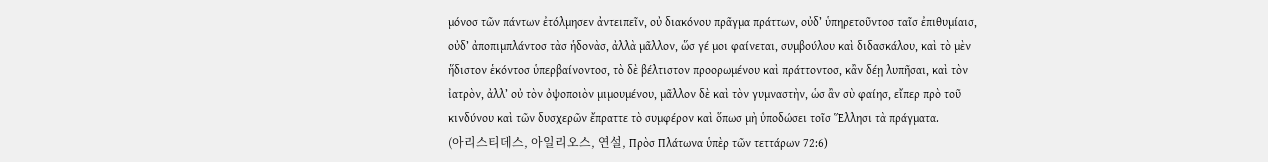μόνοσ τῶν πάντων ἐτόλμησεν ἀντειπεῖν, οὐ διακόνου πρᾶγμα πράττων, οὐδ’ ὑπηρετοῦντοσ ταῖσ ἐπιθυμίαισ, οὐδ’ ἀποπιμπλάντοσ τὰσ ἡδονὰσ, ἀλλὰ μᾶλλον, ὥσ γέ μοι φαίνεται, συμβούλου καὶ διδασκάλου, καὶ τὸ μὲν ἥδιστον ἑκόντοσ ὑπερβαίνοντοσ, τὸ δὲ βέλτιστον προορωμένου καὶ πράττοντοσ, κἂν δέῃ λυπῆσαι, καὶ τὸν ἰατρὸν, ἀλλ’ οὐ τὸν ὀψοποιὸν μιμουμένου, μᾶλλον δὲ καὶ τὸν γυμναστὴν, ὡσ ἂν σὺ φαίησ, εἴπερ πρὸ τοῦ κινδύνου καὶ τῶν δυσχερῶν ἔπραττε τὸ συμφέρον καὶ ὅπωσ μὴ ὑποδώσει τοῖσ Ἕλλησι τὰ πράγματα.
(아리스티데스, 아일리오스, 연설, Πρὸσ Πλάτωνα ὑπὲρ τῶν τεττάρων 72:6)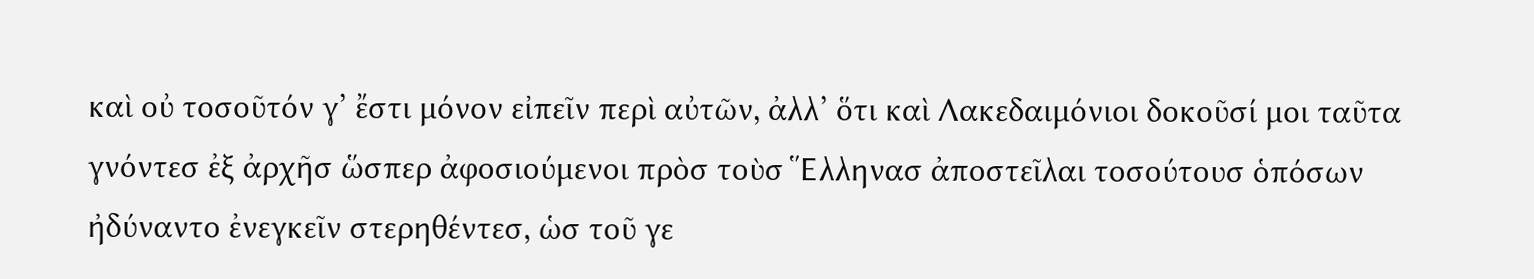καὶ οὐ τοσοῦτόν γ’ ἔστι μόνον εἰπεῖν περὶ αὐτῶν, ἀλλ’ ὅτι καὶ Λακεδαιμόνιοι δοκοῦσί μοι ταῦτα γνόντεσ ἐξ ἀρχῆσ ὥσπερ ἀφοσιούμενοι πρὸσ τοὺσ Ἕλληνασ ἀποστεῖλαι τοσούτουσ ὁπόσων ἠδύναντο ἐνεγκεῖν στερηθέντεσ, ὡσ τοῦ γε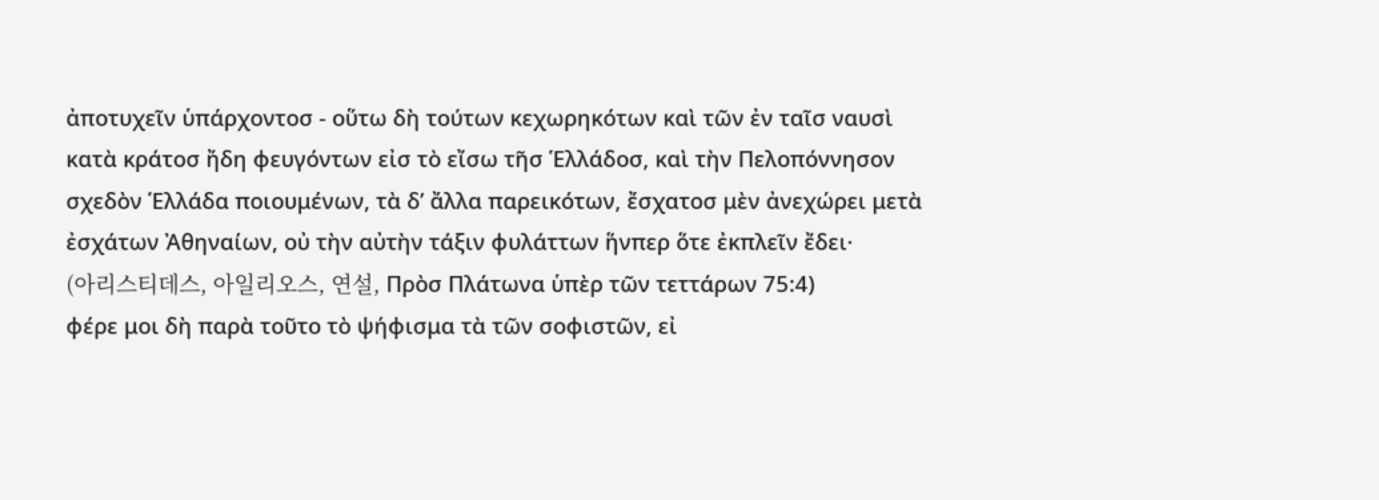ἀποτυχεῖν ὑπάρχοντοσ ‐ οὕτω δὴ τούτων κεχωρηκότων καὶ τῶν ἐν ταῖσ ναυσὶ κατὰ κράτοσ ἤδη φευγόντων εἰσ τὸ εἴσω τῆσ Ἑλλάδοσ, καὶ τὴν Πελοπόννησον σχεδὸν Ἑλλάδα ποιουμένων, τὰ δ’ ἄλλα παρεικότων, ἔσχατοσ μὲν ἀνεχώρει μετὰ ἐσχάτων Ἀθηναίων, οὐ τὴν αὐτὴν τάξιν φυλάττων ἥνπερ ὅτε ἐκπλεῖν ἔδει·
(아리스티데스, 아일리오스, 연설, Πρὸσ Πλάτωνα ὑπὲρ τῶν τεττάρων 75:4)
φέρε μοι δὴ παρὰ τοῦτο τὸ ψήφισμα τὰ τῶν σοφιστῶν, εἰ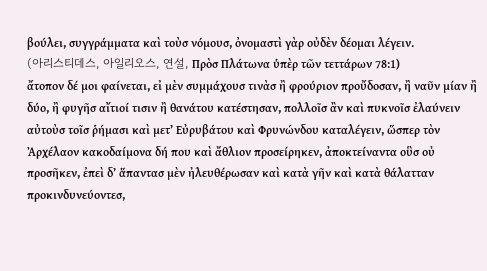βούλει, συγγράμματα καὶ τοὺσ νόμουσ, ὀνομαστὶ γὰρ οὐδὲν δέομαι λέγειν.
(아리스티데스, 아일리오스, 연설, Πρὸσ Πλάτωνα ὑπὲρ τῶν τεττάρων 78:1)
ἄτοπον δέ μοι φαίνεται, εἰ μὲν συμμάχουσ τινὰσ ἢ φρούριον προὔδοσαν, ἢ ναῦν μίαν ἢ δύο, ἢ φυγῆσ αἴτιοί τισιν ἢ θανάτου κατέστησαν, πολλοῖσ ἂν καὶ πυκνοῖσ ἐλαύνειν αὐτοὺσ τοῖσ ῥήμασι καὶ μετ’ Εὐρυβάτου καὶ Φρυνώνδου καταλέγειν, ὥσπερ τὸν Ἀρχέλαον κακοδαίμονα δή που καὶ ἄθλιον προσείρηκεν, ἀποκτείναντα οὓσ οὐ προσῆκεν, ἐπεὶ δ’ ἅπαντασ μὲν ἠλευθέρωσαν καὶ κατὰ γῆν καὶ κατὰ θάλατταν προκινδυνεύοντεσ,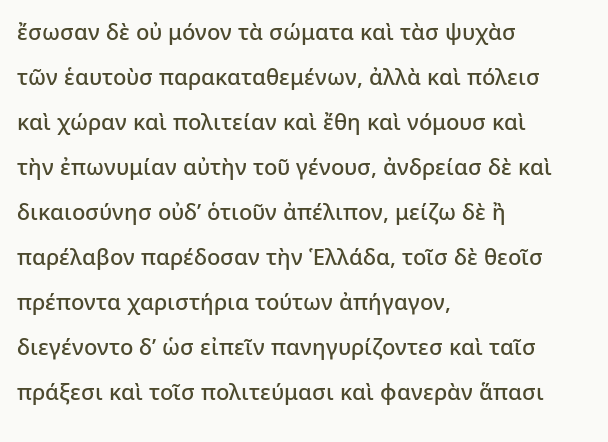ἔσωσαν δὲ οὐ μόνον τὰ σώματα καὶ τὰσ ψυχὰσ τῶν ἑαυτοὺσ παρακαταθεμένων, ἀλλὰ καὶ πόλεισ καὶ χώραν καὶ πολιτείαν καὶ ἔθη καὶ νόμουσ καὶ τὴν ἐπωνυμίαν αὐτὴν τοῦ γένουσ, ἀνδρείασ δὲ καὶ δικαιοσύνησ οὐδ’ ὁτιοῦν ἀπέλιπον, μείζω δὲ ἢ παρέλαβον παρέδοσαν τὴν Ἑλλάδα, τοῖσ δὲ θεοῖσ πρέποντα χαριστήρια τούτων ἀπήγαγον, διεγένοντο δ’ ὡσ εἰπεῖν πανηγυρίζοντεσ καὶ ταῖσ πράξεσι καὶ τοῖσ πολιτεύμασι καὶ φανερὰν ἅπασι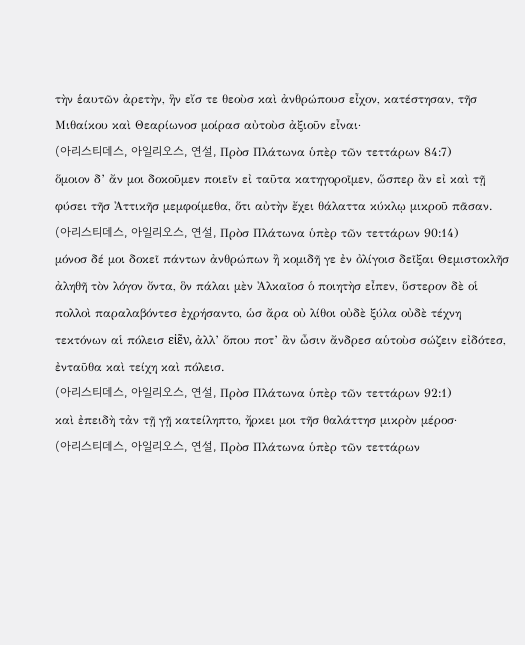τὴν ἑαυτῶν ἀρετὴν, ἣν εἴσ τε θεοὺσ καὶ ἀνθρώπουσ εἶχον, κατέστησαν, τῆσ Μιθαίκου καὶ Θεαρίωνοσ μοίρασ αὐτοὺσ ἀξιοῦν εἶναι·
(아리스티데스, 아일리오스, 연설, Πρὸσ Πλάτωνα ὑπὲρ τῶν τεττάρων 84:7)
ὅμοιον δ’ ἄν μοι δοκοῦμεν ποιεῖν εἰ ταῦτα κατηγοροῖμεν, ὥσπερ ἂν εἰ καὶ τῇ φύσει τῆσ Ἀττικῆσ μεμφοίμεθα, ὅτι αὐτὴν ἔχει θάλαττα κύκλῳ μικροῦ πᾶσαν.
(아리스티데스, 아일리오스, 연설, Πρὸσ Πλάτωνα ὑπὲρ τῶν τεττάρων 90:14)
μόνοσ δέ μοι δοκεῖ πάντων ἀνθρώπων ἢ κομιδῆ γε ἐν ὀλίγοισ δεῖξαι Θεμιστοκλῆσ ἀληθῆ τὸν λόγον ὄντα, ὃν πάλαι μὲν Ἀλκαῖοσ ὁ ποιητὴσ εἶπεν, ὕστερον δὲ οἱ πολλοὶ παραλαβόντεσ ἐχρήσαντο, ὡσ ἄρα οὐ λίθοι οὐδὲ ξύλα οὐδὲ τέχνη τεκτόνων αἱ πόλεισ εἰε͂ν, ἀλλ’ ὅπου ποτ’ ἂν ὦσιν ἄνδρεσ αὑτοὺσ σώζειν εἰδότεσ, ἐνταῦθα καὶ τείχη καὶ πόλεισ.
(아리스티데스, 아일리오스, 연설, Πρὸσ Πλάτωνα ὑπὲρ τῶν τεττάρων 92:1)
καὶ ἐπειδὴ τἀν τῇ γῇ κατείληπτο, ἤρκει μοι τῆσ θαλάττησ μικρὸν μέροσ·
(아리스티데스, 아일리오스, 연설, Πρὸσ Πλάτωνα ὑπὲρ τῶν τεττάρων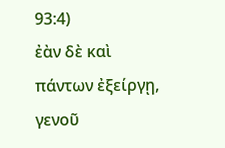93:4)
ἐὰν δὲ καὶ πάντων ἐξείργῃ, γενοῦ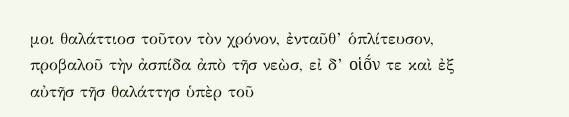μοι θαλάττιοσ τοῦτον τὸν χρόνον, ἐνταῦθ’ ὁπλίτευσον, προβαλοῦ τὴν ἀσπίδα ἀπὸ τῆσ νεὼσ, εἰ δ’ οἱο͂́ν τε καὶ ἐξ αὐτῆσ τῆσ θαλάττησ ὑπὲρ τοῦ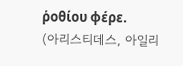ῥοθίου φέρε.
(아리스티데스, 아일리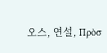오스, 연설, Πρὸσ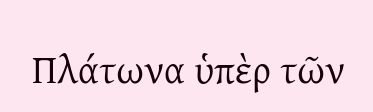Πλάτωνα ὑπὲρ τῶν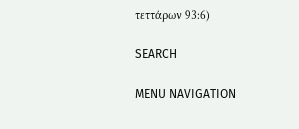τεττάρων 93:6)

SEARCH

MENU NAVIGATION